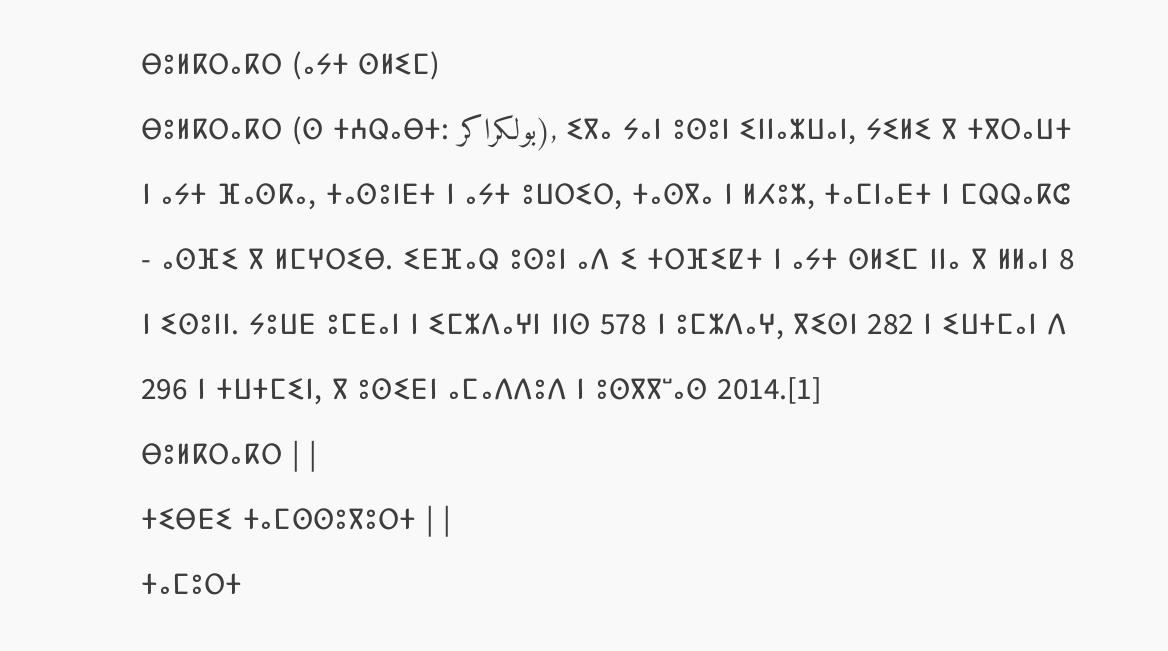ⴱⵓⵍⴽⵔⴰⴽⵔ (ⴰⵢⵜ ⵙⵍⵉⵎ)
ⴱⵓⵍⴽⵔⴰⴽⵔ (ⵙ ⵜⵄⵕⴰⴱⵜ: بولكراكر), ⵉⴳⴰ ⵢⴰⵏ ⵓⵙⵓⵏ ⵉⵏⵏⴰⵣⵡⴰⵏ, ⵢⵉⵍⵉ ⴳ ⵜⴳⵔⴰⵡⵜ ⵏ ⴰⵢⵜ ⴼⴰⵙⴽⴰ, ⵜⴰⵙⵓⵏⴹⵜ ⵏ ⴰⵢⵜ ⵓⵡⵔⵉⵔ, ⵜⴰⵙⴳⴰ ⵏ ⵍⵃⵓⵣ, ⵜⴰⵎⵏⴰⴹⵜ ⵏ ⵎⵕⵕⴰⴽⵛ - ⴰⵙⴼⵉ ⴳ ⵍⵎⵖⵔⵉⴱ. ⵉⴹⴼⴰⵕ ⵓⵙⵓⵏ ⴰⴷ ⵉ ⵜⵔⴼⵉⵇⵜ ⵏ ⴰⵢⵜ ⵙⵍⵉⵎ ⵏⵏⴰ ⴳ ⵍⵍⴰⵏ 8 ⵏ ⵉⵙⵓⵏⵏ. ⵢⵓⵡⴹ ⵓⵎⴹⴰⵏ ⵏ ⵉⵎⵣⴷⴰⵖⵏ ⵏⵏⵙ 578 ⵏ ⵓⵎⵣⴷⴰⵖ, ⴳⵉⵙⵏ 282 ⵏ ⵉⵡⵜⵎⴰⵏ ⴷ 296 ⵏ ⵜⵡⵜⵎⵉⵏ, ⴳ ⵓⵙⵉⴹⵏ ⴰⵎⴰⴷⴷⵓⴷ ⵏ ⵓⵙⴳⴳⵯⴰⵙ 2014.[1]
ⴱⵓⵍⴽⵔⴰⴽⵔ | |
ⵜⵉⴱⴹⵉ ⵜⴰⵎⵙⵙⵓⴳⵓⵔⵜ | |
ⵜⴰⵎⵓⵔⵜ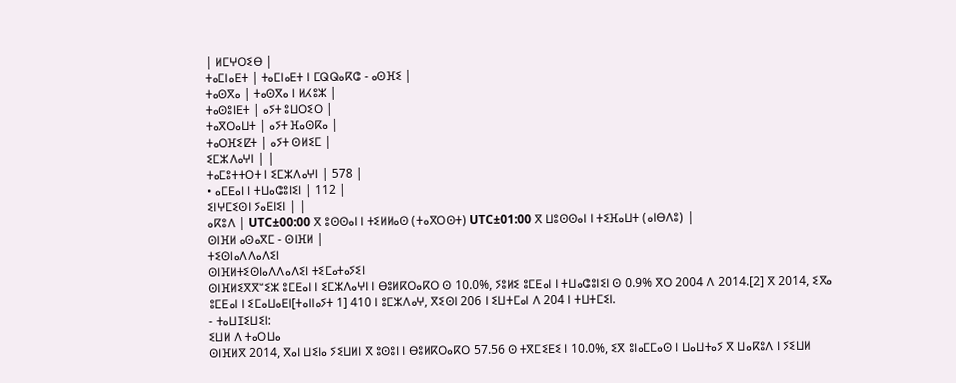| ⵍⵎⵖⵔⵉⴱ |
ⵜⴰⵎⵏⴰⴹⵜ | ⵜⴰⵎⵏⴰⴹⵜ ⵏ ⵎⵕⵕⴰⴽⵛ - ⴰⵙⴼⵉ |
ⵜⴰⵙⴳⴰ | ⵜⴰⵙⴳⴰ ⵏ ⵍⵃⵓⵣ |
ⵜⴰⵙⵓⵏⴹⵜ | ⴰⵢⵜ ⵓⵡⵔⵉⵔ |
ⵜⴰⴳⵔⴰⵡⵜ | ⴰⵢⵜ ⴼⴰⵙⴽⴰ |
ⵜⴰⵔⴼⵉⵇⵜ | ⴰⵢⵜ ⵙⵍⵉⵎ |
ⵉⵎⵣⴷⴰⵖⵏ | |
ⵜⴰⵎⵓⵜⵜⵔⵜ ⵏ ⵉⵎⵣⴷⴰⵖⵏ | 578 |
• ⴰⵎⴹⴰⵏ ⵏ ⵜⵡⴰⵛⵓⵏⵉⵏ | 112 |
ⵉⵏⵖⵎⵉⵙⵏ ⵢⴰⴹⵏⵉⵏ | |
ⴰⴽⵓⴷ | UTC±00:00 ⴳ ⵓⵙⵙⴰⵏ ⵏ ⵜⵉⵍⵍⴰⵙ (ⵜⴰⴳⵔⵙⵜ) UTC±01:00 ⴳ ⵡⵓⵙⵙⴰⵏ ⵏ ⵜⵉⴼⴰⵡⵜ (ⴰⵏⴱⴷⵓ) |
ⵙⵏⴼⵍ ⴰⵙⴰⴳⵎ - ⵙⵏⴼⵍ |
ⵜⵉⵙⵏⴰⴷⴷⴰⴷⵉⵏ
ⵙⵏⴼⵍⵜⵉⵙⵏⴰⴷⴷⴰⴷⵉⵏ ⵜⵉⵎⴰⵜⴰⵢⵉⵏ
ⵙⵏⴼⵍⵉⴳⴳⵯⵉⵣ ⵓⵎⴹⴰⵏ ⵏ ⵉⵎⵣⴷⴰⵖⵏ ⵏ ⴱⵓⵍⴽⵔⴰⴽⵔ ⵙ 10.0%, ⵢⵓⵍⵉ ⵓⵎⴹⴰⵏ ⵏ ⵜⵡⴰⵛⵓⵏⵉⵏ ⵙ 0.9% ⴳⵔ 2004 ⴷ 2014.[2] ⴳ 2014, ⵉⴳⴰ ⵓⵎⴹⴰⵏ ⵏ ⵉⵎⴰⵡⴰⴹⵏ[ⵜⴰⵏⵏⴰⵢⵜ 1] 410 ⵏ ⵓⵎⵣⴷⴰⵖ, ⴳⵉⵙⵏ 206 ⵏ ⵉⵡⵜⵎⴰⵏ ⴷ 204 ⵏ ⵜⵡⵜⵎⵉⵏ.
- ⵜⴰⵡⵊⵉⵡⵉⵏ:
ⵉⵡⵍ ⴷ ⵜⴰⵔⵡⴰ
ⵙⵏⴼⵍⴳ 2014, ⴳⴰⵏ ⵡⵉⵏⴰ ⵢⵉⵡⵍⵏ ⴳ ⵓⵙⵓⵏ ⵏ ⴱⵓⵍⴽⵔⴰⴽⵔ 57.56 ⵙ ⵜⴳⵎⵉⴹⵉ ⵏ 10.0%, ⵉⴳ ⵓⵏⴰⵎⵎⴰⵙ ⵏ ⵡⴰⵡⵜⴰⵢ ⴳ ⵡⴰⴽⵓⴷ ⵏ ⵢⵉⵡⵍ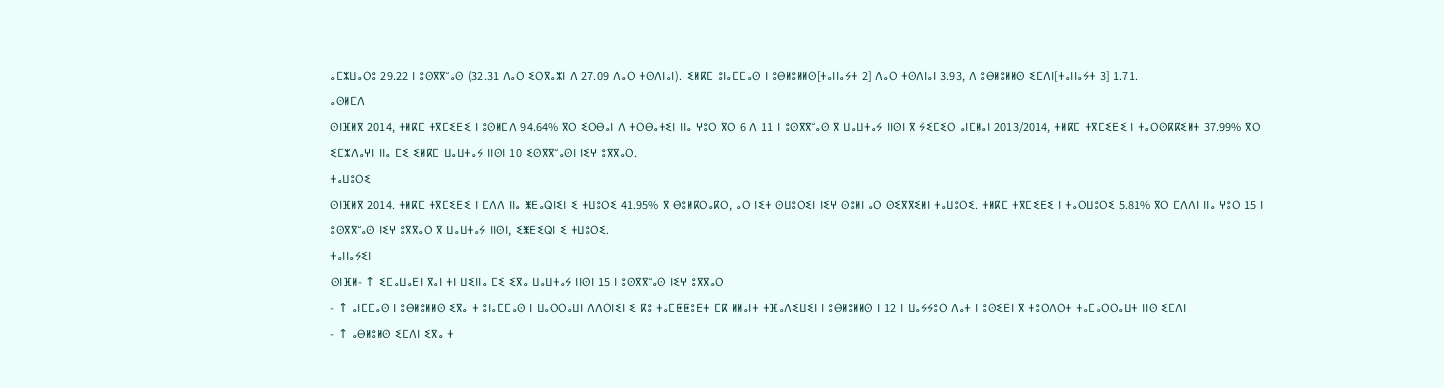ⴰⵎⵣⵡⴰⵔⵓ 29.22 ⵏ ⵓⵙⴳⴳⵯⴰⵙ (32.31 ⴷⴰⵔ ⵉⵔⴳⴰⵣⵏ ⴷ 27.09 ⴷⴰⵔ ⵜⵙⴷⵏⴰⵏ). ⵉⵍⴽⵎ ⵓⵏⴰⵎⵎⴰⵙ ⵏ ⵓⴱⵍⵓⵍⵍⵙ[ⵜⴰⵏⵏⴰⵢⵜ 2] ⴷⴰⵔ ⵜⵙⴷⵏⴰⵏ 3.93, ⴷ ⵓⴱⵍⵓⵍⵍⵙ ⵉⵎⴷⵏ[ⵜⴰⵏⵏⴰⵢⵜ 3] 1.71.
ⴰⵙⵍⵎⴷ
ⵙⵏⴼⵍⴳ 2014, ⵜⵍⴽⵎ ⵜⴳⵎⵉⴹⵉ ⵏ ⵓⵙⵍⵎⴷ 94.64% ⴳⵔ ⵉⵔⴱⴰⵏ ⴷ ⵜⵔⴱⴰⵜⵉⵏ ⵏⵏⴰ ⵖⵓⵔ ⴳⵔ 6 ⴷ 11 ⵏ ⵓⵙⴳⴳⵯⴰⵙ ⴳ ⵡⴰⵡⵜⴰⵢ ⵏⵏⵙⵏ ⴳ ⵢⵉⵎⵉⵔ ⴰⵏⵎⵍⴰⵏ 2013/2014, ⵜⵍⴽⵎ ⵜⴳⵎⵉⴹⵉ ⵏ ⵜⴰⵔⵙⴽⴽⵉⵍⵜ 37.99% ⴳⵔ ⵉⵎⵣⴷⴰⵖⵏ ⵏⵏⴰ ⵎⵉ ⵉⵍⴽⵎ ⵡⴰⵡⵜⴰⵢ ⵏⵏⵙⵏ 10 ⵉⵙⴳⴳⵯⴰⵙⵏ ⵏⵉⵖ ⵓⴳⴳⴰⵔ.
ⵜⴰⵡⵓⵔⵉ
ⵙⵏⴼⵍⴳ 2014. ⵜⵍⴽⵎ ⵜⴳⵎⵉⴹⵉ ⵏ ⵎⴷⴷ ⵏⵏⴰ ⵥⴹⴰⵕⵏⵉⵏ ⵉ ⵜⵡⵓⵔⵉ 41.95% ⴳ ⴱⵓⵍⴽⵔⴰⴽⵔ, ⴰⵔ ⵏⵉⵜ ⵙⵡⵓⵔⵉⵏ ⵏⵉⵖ ⵙⵓⵍⵏ ⴰⵔ ⵙⵉⴳⴳⵉⵍⵏ ⵜⴰⵡⵓⵔⵉ. ⵜⵍⴽⵎ ⵜⴳⵎⵉⴹⵉ ⵏ ⵜⴰⵔⵡⵓⵔⵉ 5.81% ⴳⵔ ⵎⴷⴷⵏ ⵏⵏⴰ ⵖⵓⵔ 15 ⵏ ⵓⵙⴳⴳⵯⴰⵙ ⵏⵉⵖ ⵓⴳⴳⴰⵔ ⴳ ⵡⴰⵡⵜⴰⵢ ⵏⵏⵙⵏ, ⵉⵥⴹⵉⵕⵏ ⵉ ⵜⵡⵓⵔⵉ.
ⵜⴰⵏⵏⴰⵢⵉⵏ
ⵙⵏⴼⵍ- ↑ ⵉⵎⴰⵡⴰⴹⵏ ⴳⴰⵏ ⵜⵏ ⵡⵉⵏⵏⴰ ⵎⵉ ⵉⴳⴰ ⵡⴰⵡⵜⴰⵢ ⵏⵏⵙⵏ 15 ⵏ ⵓⵙⴳⴳⵯⴰⵙ ⵏⵉⵖ ⵓⴳⴳⴰⵔ
- ↑ ⴰⵏⵎⵎⴰⵙ ⵏ ⵓⴱⵍⵓⵍⵍⵙ ⵉⴳⴰ ⵜ ⵓⵏⴰⵎⵎⴰⵙ ⵏ ⵡⴰⵔⵔⴰⵡⵏ ⴷⴷⵔⵏⵉⵏ ⵉ ⴽⵓ ⵜⴰⵎⵟⵟⵓⴹⵜ ⵎⴽ ⵍⵍⴰⵏⵜ ⵜⴼⴰⴷⵉⵡⵉⵏ ⵏ ⵓⴱⵍⵓⵍⵍⵙ ⵏ 12 ⵏ ⵡⴰⵢⵢⵓⵔ ⴷⴰⵜ ⵏ ⵓⵙⵉⴹⵏ ⴳ ⵜⵓⵔⴷⵔⵜ ⵜⴰⵎⴰⵔⵔⴰⵡⵜ ⵏⵏⵙ ⵉⵎⴷⵏ
- ↑ ⴰⴱⵍⵓⵍⵙ ⵉⵎⴷⵏ ⵉⴳⴰ ⵜ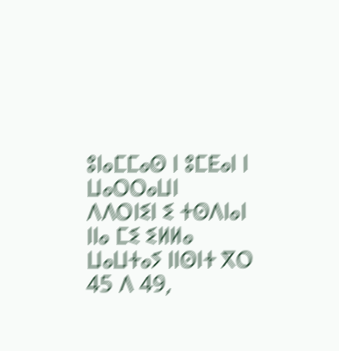ⵓⵏⴰⵎⵎⴰⵙ ⵏ ⵓⵎⴹⴰⵏ ⵏ ⵡⴰⵔⵔⴰⵡⵏ ⴷⴷⵔⵏⵉⵏ ⵉ ⵜⵙⴷⵏⴰⵏ ⵏⵏⴰ ⵎⵉ ⵉⵍⵍⴰ ⵡⴰⵡⵜⴰⵢ ⵏⵏⵙⵏⵜ ⴳⵔ 45 ⴷ 49,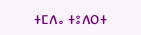ⵜⵎⴷⴰ ⵜⵓⴷⵔⵜ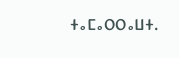ⵜⴰⵎⴰⵔⵔⴰⵡⵜ.